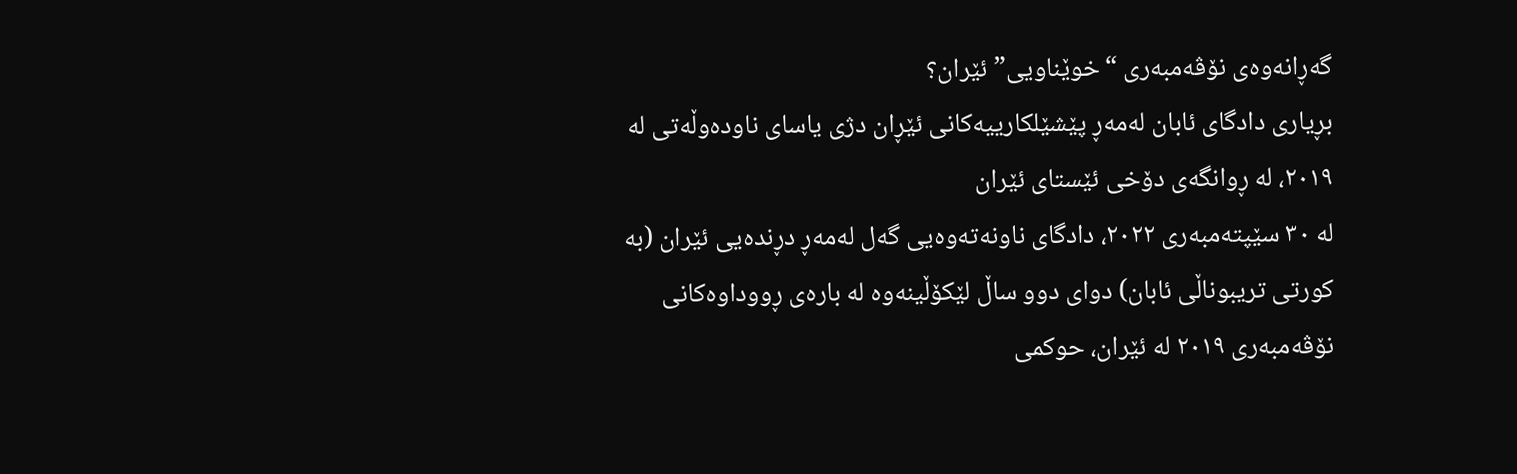گەڕانەوەی نۆڤەمبەری “خوێناویی” ئێران؟
بڕیاری دادگای ئابان لەمەڕ پێشێلکارییەکانی ئێڕان دژی یاسای ناودەوڵەتی لە ٢٠١٩، لە ڕوانگەی دۆخی ئێستای ئێران
لە ٣٠ سێپتەمبەری ٢٠٢٢، دادگای ناونەتەوەیی گەل لەمەڕ دڕندەیی ئێران (بە کورتی تریبوناڵی ئابان) دوای دوو ساڵ لێکۆڵینەوە لە بارەی ڕووداوەکانی نۆڤەمبەری ٢٠١٩ لە ئێران، حوکمی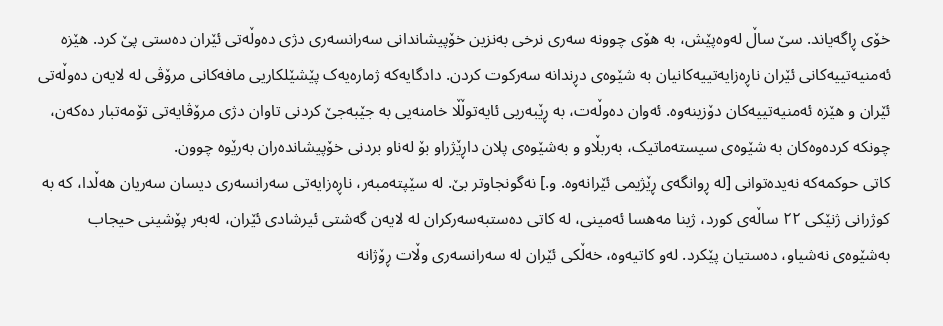خۆی ڕاگەیاند. سێ ساڵ لەوەپێش، بە هۆی چوونە سەری نرخی بەنزین خۆپیشاندانی سەرانسەری دژی دەوڵەتی ئێران دەستی پێ کرد. هێزە ئەمنیەتییەکانی ئێران ناڕەزایەتییەکانیان بە شێوەی دڕندانە سەرکوت کردن. دادگایەکە ژمارەیەک پێشێلکاریی مافەکانی مرۆڤی لە لایەن دەوڵەتی ئێران و هێزە ئەمنیەتییەکان دۆزینەوە. ئەوان دەوڵەت، بە ڕێبەریی ئایەتوڵڵا خامنەیی بە جێبەجێ کردنی تاوان دژی مرۆڤایەتی تۆمەتبار دەکەن، چونکە کردەوەکان بە شێوەی سیستەماتیک، بەربڵاو و بەشێوەی پلان داڕێژراو بۆ لەناو بردنی خۆپیشاندەران بەرێوە چوون.
کاتی حوکمەکە نەیدەتوانی [لە ڕوانگەی ڕێژیمی ئێرانەوە. و.] نەگونجاوتر بێ. لە سێپتەمبەر، ناڕەزایەتی سەرانسەری دیسان سەریان هەڵدا، کە بە کوژرانی ژنێکی ٢٢ ساڵەی کورد، ژینا مەهسا ئەمینی، لە کاتی دەستبەسەرکران لە لایەن گەشتی ئیرشادی ئێران، لەبەر پۆشینی حیجاب بەشێوەی نەشیاو، دەستیان پێکرد. لەو کاتیەوە، خەڵکی ئێران لە سەرانسەری وڵات ڕۆژانە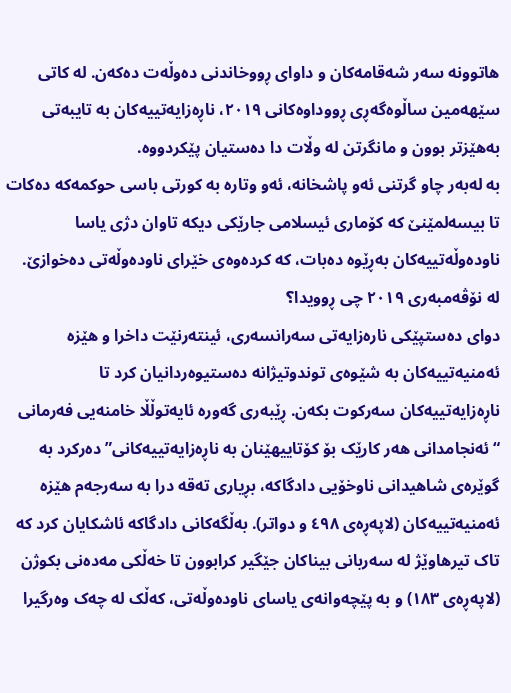هاتوونە سەر شەقامەکان و داوای ڕووخاندنی دەوڵەت دەکەن. لە کاتی سێهەمین ساڵوەگەڕی ڕووداوەکانی ٢٠١٩، ناڕەزایەتییەکان بە تایبەتی بەهێزتر بوون و مانگرتن لە وڵات دا دەستیان پێکردووە.
بە لەبەر چاو گرتنی ئەو پاشخانە، ئەو وتارە بە کورتی باسی حوکمەکە دەکات تا بیسەلمێنێ کە کۆماری ئیسلامی جارێکی دیکە تاوان دژی یاسا ناودەوڵەتییەکان بەڕێوە دەبات، کە کردەوەی خێرای ناودەوڵەتی دەخوازێ.
لە نۆڤەمبەری ٢٠١٩ چی ڕوویدا؟
دوای دەستپێکی نارەزایەتی سەرانسەری، ئینتەرنێت داخرا و هێزە ئەمنیەتییەکان بە شێوەی توندوتیژانە دەستیوەردانیان کرد تا ناڕەزایەتییەکان سەرکوت بکەن. ڕێبەری گەورە ئایەتوڵڵا خامنەیی فەرمانی “ئەنجامدانی هەر کارێک بۆ کۆتاییهێنان بە ناڕەزایەتییەکانی” دەرکرد بە گوێرەی شاهیدانی ناوخۆیی دادگاکە، بڕیاری تەقە درا بە سەرجەم هێزە ئەمنیەتییەکان (لاپەڕەی ٤٩٨ و دواتر). بەڵگەکانی دادگاکە ئاشکایان کرد کە تاک تیرهاوێژ لە سەربانی بیناکان جێگیر کرابوون تا خەڵکی مەدەنی بکوژن (لاپەڕەی ١٨٣) و بە پێچەوانەی یاسای ناودەوڵەتی، کەڵک لە چەک وەرگیرا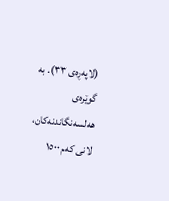(لاپەڕەی ٣٣). بە گوێرەی هەلسەنگاندنەکان، لانی کەم ١٥٠٠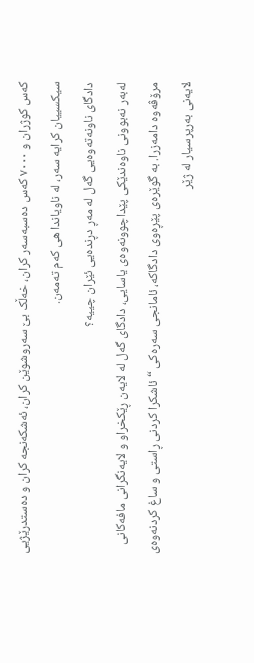کەس کوژران و ٧٠٠٠ کەس دەسبەسەر کران، خەڵک بێ سەروشوێن کران، ئەشکەنجە کران و دەستدرێژیی سیکسییان کرایە سەر، لە ناویاندا هی کەم تەمەن.
دادگای ناونەتەوەیی گەل لە مەڕ دڕندەیی ئێران چییە؟
لەبەر نەبوونی ناوەندێکی پێداچوونەوەی یاسایی، دادگای گەل لە لایەن ڕێکخراو و لایەنگرانی مافەکانی مرۆڤەوە دامەزرا. بە گوێرەی پێڕەوی دادگاکە، ئامانجی سەرەکی “ئاشکرا کردنی ڕاستی و ساغ کردنەوەی لایەنی بەرپرسیار لە ژێر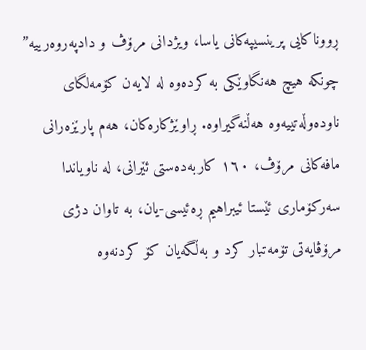ڕووناکایی پرینسیپەکانی یاسا، ویژدانی مرۆڤ و دادپەروەرییە” چونکە هیچ هەنگاوێکی بە کردەوە لە لایەن کۆمەلگای ناودەوڵەتییەوە هەڵنەگیراوە. ڕاوێژکارەکان، هەم پارێزەرانی مافەکانی مرۆڤ، ١٦٠ کاربەدەستی ئێرانی، لە ناویاندا سەرکۆماری ئێستا ئیبراهیم ڕەئیسی-یان، بە تاوان دژی مرۆڤایەتی تۆمەتبار کرد و بەڵگەیان کۆ کردنەوە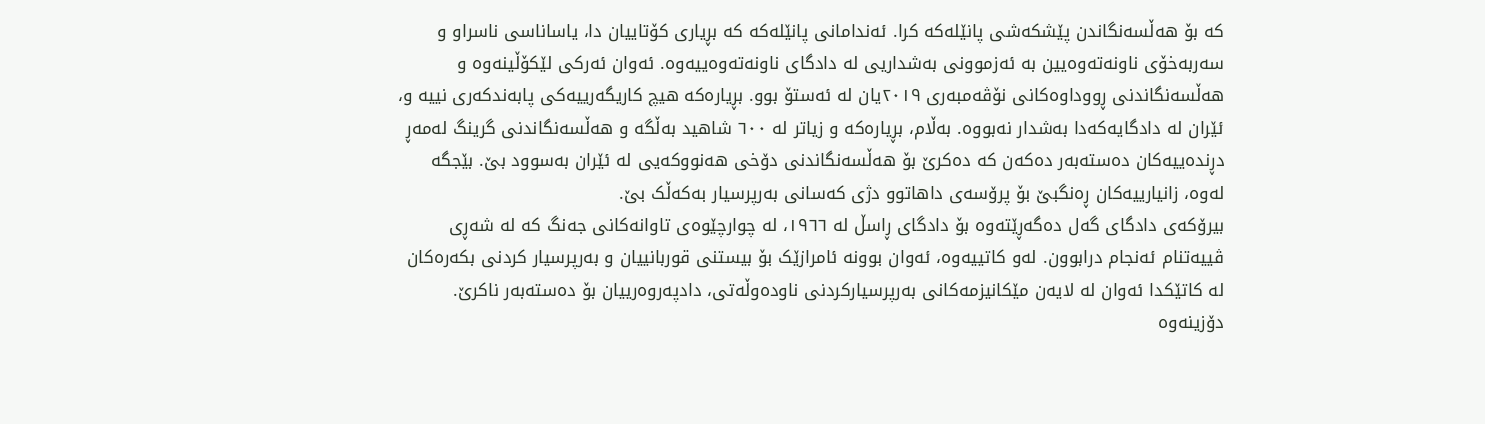کە بۆ هەڵسەنگاندن پێشکەشی پانێلەکە کرا. ئەندامانی پانێلەکە کە بڕیاری کۆتاییان دا، یاساناسی ناسراو و سەربەخۆی ناونەتەوەیین بە ئەزموونی بەشداریی لە دادگای ناونەتەوەییەوە. ئەوان ئەرکی لێکۆڵینەوە و هەڵسەنگاندنی ڕووداوەکانی نۆڤەمبەری ٢٠١٩یان لە ئەستۆ بوو. بڕیارەکە هیچ کاریگەرییەکی پابەندکەری نییە و، ئێران لە دادگایەکەدا بەشدار نەبووە. بەڵام، بڕیارەکە و زیاتر لە ٦٠٠ شاهید بەڵگە و هەڵسەنگاندنی گرینگ لەمەڕ دڕندەییەکان دەستەبەر دەکەن کە دەکرێ بۆ هەڵسەنگاندنی دۆخی هەنووکەیی لە ئێران بەسوود بێ. بێجگە لەوە، زانیارییەکان ڕەنگبێ بۆ پرۆسەی داهاتوو دژی کەسانی بەرپرسیار بەکەڵک بێ.
بیرۆکەی دادگای گەل دەگەڕێتەوە بۆ دادگای ڕاسڵ لە ١٩٦٦، لە چوارچێوەی تاوانەکانی جەنگ کە لە شەڕی ڤییەتنام ئەنجام درابوون. لەو کاتییەوە، ئەوان بوونە ئامرازێک بۆ بیستنی قوربانییان و بەرپرسیار کردنی بکەرەکان لە کاتێکدا ئەوان لە لایەن مێکانیزمەکانی بەرپرسیارکردنی ناودەوڵەتی، دادپەروەرییان بۆ دەستەبەر ناکرێ.
دۆزینەوە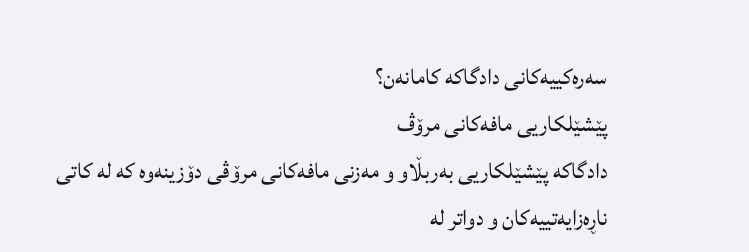سەرەکییەکانی دادگاکە کامانەن؟
پێشێلکاریی مافەکانی مرۆڤ
دادگاکە پێشێلکاریی بەربڵاو و مەزنی مافەکانی مرۆڤی دۆزینەوە کە لە کاتی ناڕەزایەتییەکان و دواتر لە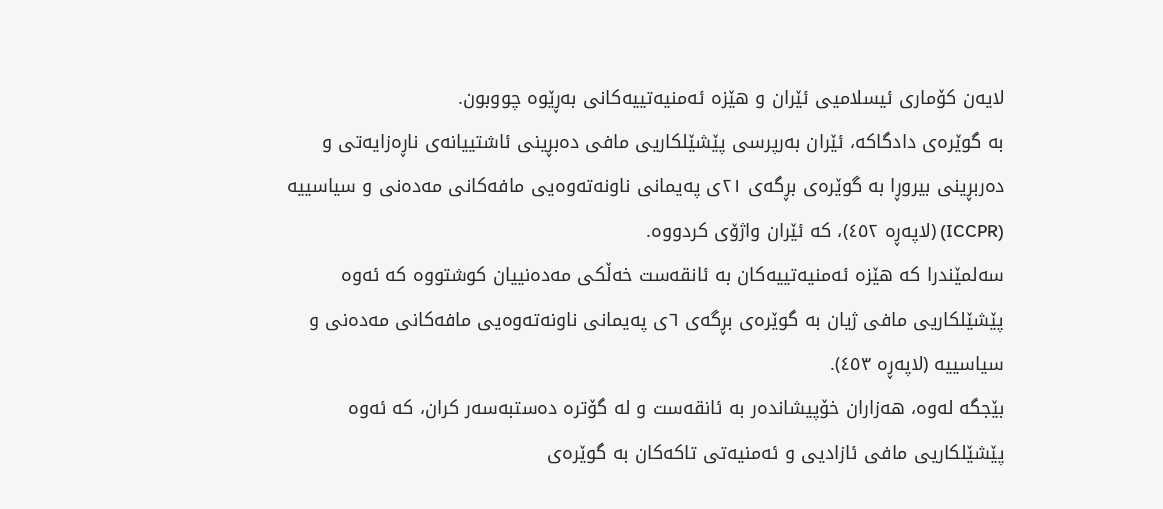لایەن کۆماری ئیسلامیی ئێران و هێزە ئەمنیەتییەکانی بەڕێوە چووبون.
بە گوێرەی دادگاکە، ئێران بەرپرسی پێشێلکاریی مافی دەبڕینی ئاشتییانەی ناڕەزایەتی و دەربڕینی بیروڕا بە گوێرەی بڕگەی ٢١ی پەیمانی ناونەتەوەیی مافەکانی مەدەنی و سیاسییە (ICCPR) (لاپەڕە ٤٥٢)، کە ئێران واژۆی کردووە.
سەلمێندرا کە هێزە ئەمنیەتییەکان بە ئانقەست خەڵکی مەدەنییان کوشتووە کە ئەوە پێشێلکاریی مافی ژیان بە گوێرەی بڕگەی ٦ی پەیمانی ناونەتەوەیی مافەکانی مەدەنی و سیاسییە (لاپەڕە ٤٥٣).
بێجگە لەوە، هەزاران خۆپیشاندەر بە ئانقەست و لە گۆترە دەستبەسەر کران، کە ئەوە پێشێلکاریی مافی ئازادیی و ئەمنیەتی تاکەکان بە گوێرەی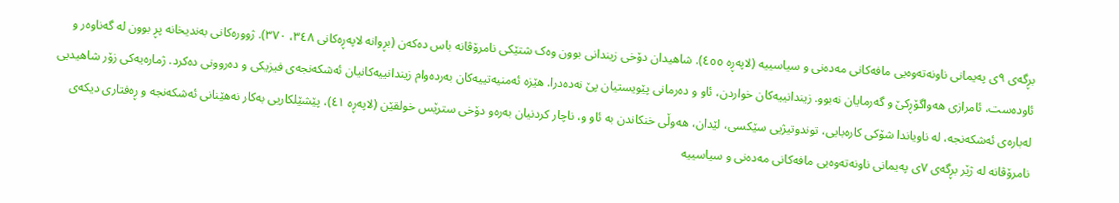بڕگەی ٩ی پەیمانی ناونەتەوەیی مافەکانی مەدەنی و سیاسییە (لاپەڕە ٤٥٥). شاهیدان دۆخی زیندانی بوون وەک شتێکی نامرۆڤانە باس دەکەن (بڕوانە لاپەڕەکانی ٣٤٨، ٣٧٠). ژوورەکانی بەندیخانە پڕ بوون لە گەناوەر و ئاودەست، ئامرازی هەواگۆڕکێ و گەرمایان نەبوو. زیندانییەکان خواردن، ئاو و دەرمانی پێویستیان پێ نەدەدرا. هێزە ئەمنیەتییەکان بەردەوام زیندانییەکانیان ئەشکەنجەی فیزیکی و دەروونی دەکرد. ژمارەیەکی زۆر شاهیدیی لەبارەی ئەشکەنجە، لە ناویاندا شۆکی کارەبایی، توندوتیژیی سێکسی، لێدان، هەوڵی خنکاندن بە ئاو و، ناچار کردنیان بەرەو دۆخی سترێس خولقێن (لاپەڕە ٤١)، پێشێلکاریی بەکار نەهێنانی ئەشکەنجە و ڕەفتاری دیکەی نامرۆڤانە لە ژێر بڕگەی ٧ی پەیمانی ناونەتەوەیی مافەکانی مەدەنی و سیاسییە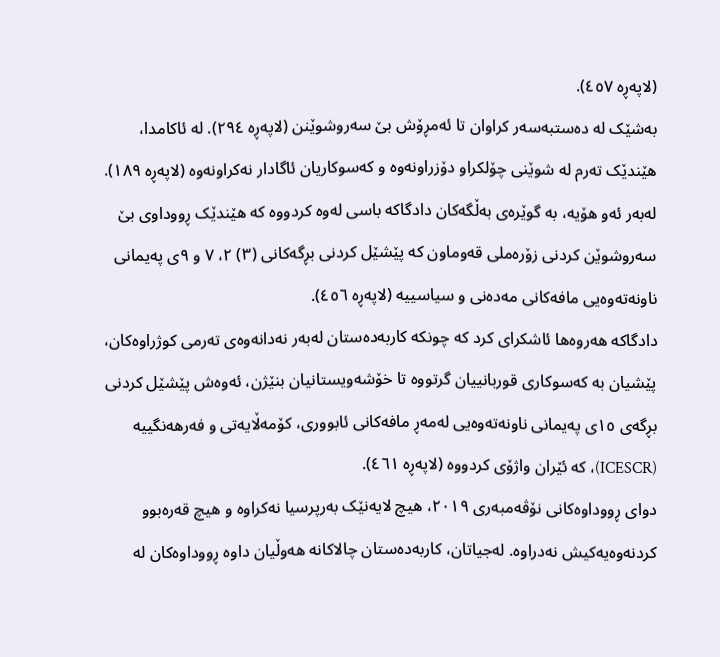(لاپەڕە ٤٥٧).
بەشێک لە دەستبەسەر کراوان تا ئەمڕۆش بێ سەروشوێنن (لاپەڕە ٢٩٤). لە ئاکامدا، هێندێک تەرم لە شوێنی چۆلکراو دۆزراونەوە و کەسوکاریان ئاگادار نەکراونەوە (لاپەڕە ١٨٩). لەبەر ئەو هۆیە، بە گوێرەی بەڵگەکان دادگاکە باسی لەوە کردووە کە هێندێک ڕووداوی بێ سەروشوێن کردنی زۆرەملی قەوماون کە پێشێل کردنی بڕگەکانی (٣) ٢، ٧ و ٩ی پەیمانی ناونەتەوەیی مافەکانی مەدەنی و سیاسییە (لاپەڕە ٤٥٦).
دادگاکە هەروەها ئاشکرای کرد کە چونکە کاربەدەستان لەبەر نەدانەوەی تەرمی کوژراوەکان، پێشیان بە کەسوکاری قوربانییان گرتووە تا خۆشەویستانیان بنێژن، ئەوەش پێشێل کردنی بڕگەی ١٥ی پەیمانی ناونەتەوەیی لەمەڕ مافەکانی ئابووری، کۆمەڵایەتی و فەرهەنگییە (ICESCR)، کە ئێران واژۆی کردووە (لاپەڕە ٤٦١).
دوای ڕووداوەکانی نۆڤەمبەری ٢٠١٩، هیچ لایەنێک بەرپرسیا نەکراوە و هیچ قەرەبوو کردنەوەیەکیش نەدراوە. لەجیاتان، کاربەدەستان چالاکانە هەوڵیان داوە ڕووداوەکان لە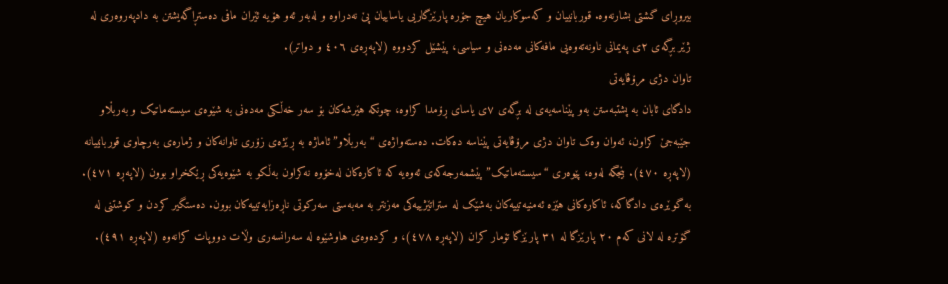بیروڕای گشتی بشارنەوە. قوربانییان و کەسوکاریان هیچ جۆرە پارێزگاریی یاساییان پێ نەدراوە و لەبەر ئەو هۆیە ئێران مافی دەستڕاگەیشتن بە دادپەروەری لە ژێر بڕگەی ٢ی پەیمانی ناونەتەوەیی مافەکانی مەدەنی و سیاسی، پێشێل کردووە (لاپەڕەی ٤٠٦ و دواتر).
تاوان دژی مرۆڤایەتی
دادگای ئابان بە پشتبەستن بەو پێناسەیەی لە بڕگەی ٧ی یاسای ڕۆمدا کراوە، چونکە هێرشەکان بۆ سەر خەڵکی مەدەنی بە شێوەی سیستەماتیک و بەربڵاو جێبەجێ کراون، ئەوان وەک تاوان دژی مرۆڤایەتی پێناسە دەکات. دەستەواژەی “بەربڵاو” ئاماژە بە ڕێژەی زۆری تاوانەکان و ژمارەی بەرچاوی قوربانییانە (لاپەڕە ٤٧٠). بێجگە لەوە، پێوەری “سیستەماتیک” پێشمەرجەکەی ئەوەیە کە ئاکارەکان لەخۆوە نەکراون بەڵکو بە شێوەیەکی ڕێکخراو بوون (لاپەڕە ٤٧١).
بە گوێرەی دادگاکە، ئاکارەکانی هێزە ئەمنیەتییەکان بەشێک لە ستراتێژییەکی مەزنتر بە مەبەستی سەرکوتی ناڕەزایەتییەکان بوون. دەستگیر کردن و کوشتنی لە گۆترە لە لانی کەم ٢٠ پارێزگا لە ٣١ پارێزگا تۆمار کران (لاپەڕە ٤٧٨)، و کردەوەی هاوشێوە لە سەرانسەری وڵات دووپات کرانەوە (لاپەڕە ٤٩١).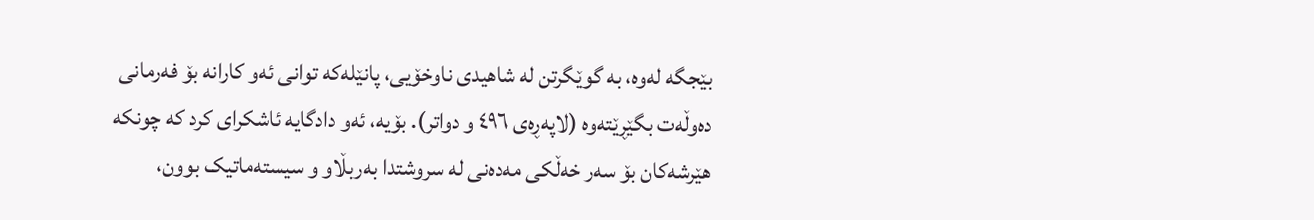بێجگە لەوە، بە گوێگرتن لە شاهیدی ناوخۆیی، پانێلەکە توانی ئەو کارانە بۆ فەرمانی دەوڵەت بگێڕێتەوە (لاپەڕەی ٤٩٦ و دواتر). بۆیە، ئەو دادگایە ئاشکرای کرد کە چونکە هێرشەکان بۆ سەر خەڵکی مەدەنی لە سروشتدا بەربڵاو و سیستەماتیک بوون،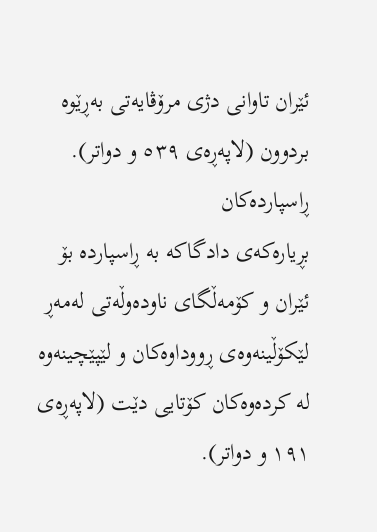ئێران تاوانی دژی مرۆڤایەتی بەڕێوە بردوون (لاپەڕەی ٥٣٩ و دواتر).
ڕاسپاردەکان
بڕیارەکەی دادگاکە بە ڕاسپاردە بۆ ئێران و کۆمەڵگای ناودەوڵەتی لەمەڕ لێکۆڵینەوەی ڕووداوەکان و لێپێچینەوە لە کردەوەکان کۆتایی دێت (لاپەڕەی ١٩١ و دواتر).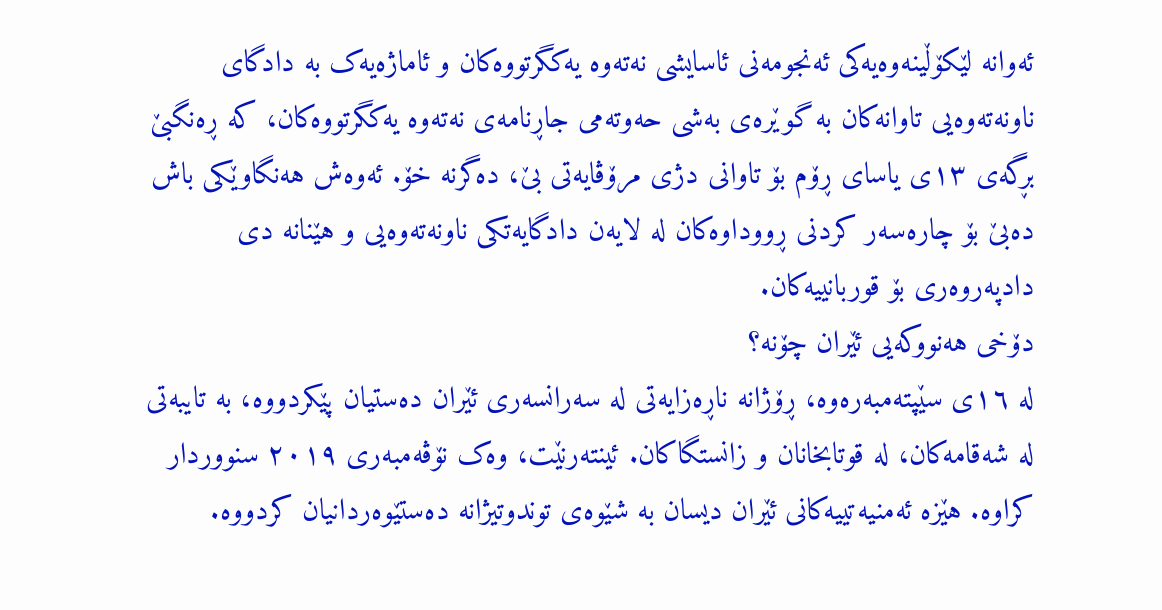ئەوانە لێکۆڵینەوەیەکی ئەنجومەنی ئاسایشی نەتەوە یەکگرتووەکان و ئاماژەیەک بە دادگای ناونەتەوەیی تاوانەکان بە گوێرەی بەشی حەوتەمی جاڕنامەی نەتەوە یەکگرتووەکان، کە ڕەنگبێ بڕگەی ١٣ی یاسای ڕۆم بۆ تاوانی دژی مرۆڤایەتی بێ، دەگرنە خۆ. ئەوەش هەنگاوێکی باش دەبێ بۆ چارەسەر کردنی ڕووداوەکان لە لایەن دادگایەتکی ناونەتەوەیی و هێنانە دی دادپەروەری بۆ قوربانییەکان.
دۆخی هەنووکەیی ئێران چۆنە؟
لە ١٦ی سێپتەمبەرەوە، ڕۆژانە ناڕەزایەتی لە سەرانسەری ئێران دەستیان پێکردووە، بە تایبەتی لە شەقامەکان، لە قوتابخانان و زانستگاکان. ئینتەرنێت، وەک نۆڤەمبەری ٢٠١٩ سنووردار کراوە. هێزە ئەمنیەتییەکانی ئێران دیسان بە شێوەی توندوتیژانە دەستێوەردانیان کردووە.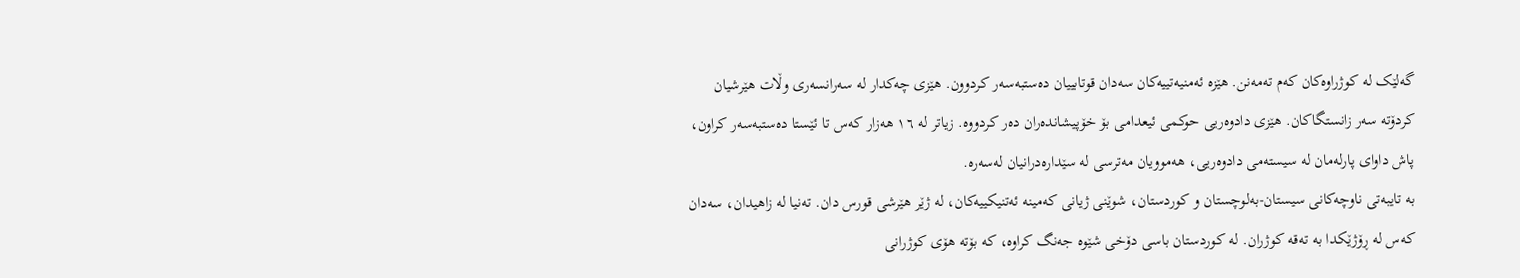گەلێک لە کوژراوەکان کەم تەمەنن. هێزە ئەمنیەتییەکان سەدان قوتابییان دەستبەسەر کردوون. هێزی چەکدار لە سەرانسەری وڵات هێرشیان کردۆتە سەر زانستگاکان. هێزی دادوەریی حوکمی ئیعدامی بۆ خۆپیشاندەران دەر کردووە. زیاتر لە ١٦ هەزار کەس تا ئێستا دەستبەسەر کراون، پاش داوای پارلەمان لە سیستەمی دادوەریی، هەموویان مەترسی لە سێدارەدرانیان لەسەرە.
بە تایبەتی ناوچەکانی سیستان-بەلوچستان و کوردستان، شوێنی ژیانی کەمینە ئەتنیکییەکان، لە ژێر هێرشی قورس دان. تەنیا لە زاهیدان، سەدان کەس لە ڕۆژێکدا بە تەقە کوژران. لە کوردستان باسی دۆخی شێوە جەنگ کراوە، کە بۆتە هۆی کوژرانی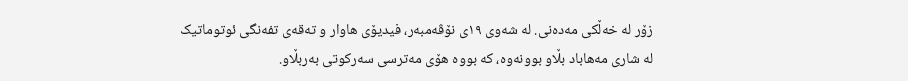زۆر لە خەڵکی مەدەنی. لە شەوی ١٩ی نۆڤەمبەر، فیدیۆی هاوار و تەقەی تفەنگی ئوتوماتیک لە شاری مەهاباد بڵاو بوونەوە، کە بووە هۆی مەترسی سەرکوتی بەربڵاو.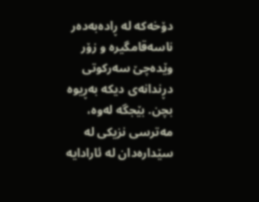دۆخەکە لە ڕادەبەدەر ناسەقامگیرە و زۆر وێدەچێ سەرکوتی دڕندانەی دیکە بەڕیوە بچن. بێجگە لەوە، مەترسی نزیکی لە سێدارەدان لە ئارادایە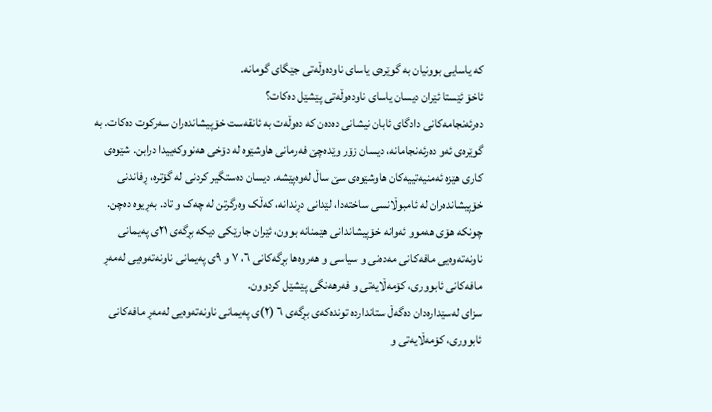کە یاسایی بوونیان بە گوێرەی یاسای ناودەوڵەتی جێگای گومانە.
ئاخۆ ئێستا ئێران دیسان یاسای ناودەوڵەتی پێشێل دەکات؟
دەرئەنجامەکانی دادگای ئابان نیشانی دەدەن کە دەوڵەت بە ئانقەست خۆپیشاندەران سەرکوت دەکات. بە گوێرەی ئەو دەرئەنجامانە، دیسان زۆر وێدەچێ فەرمانی هاوشێوە لە دۆخی هەنووکەییدا درابن. شێوەی کاری هێزە ئەمنیەتییەکان هاوشێوەی سێ ساڵ لەوەپێشە. دیسان دەستگیر کردنی لە گۆترە، ڕفاندنی خۆپیشاندەران لە ئامبوڵانسی ساختەدا، لێدانی دڕندانە، کەڵک وەرگرتن لە چەک و تاد. بەڕیوە دەچن. چونکە هۆی هەموو ئەوانە خۆپیشاندانی هێمنانە بوون، ئێران جارێکی دیکە بڕگەی ٢١ی پەیمانی ناونەتەوەیی مافەکانی مەدەنی و سیاسی و هەروەها بڕگەکانی ٦، ٧ و ٩ی پەیمانی ناونەتەوەیی لەمەڕ مافەکانی ئابووری، کۆمەڵایەتی و فەرهەنگی پێشێل کردوون.
سزای لەسێدارەدان دەگەڵ ستانداردە توندەکەی بڕگەی ٦ (٢)ی پەیمانی ناونەتەوەیی لەمەڕ مافەکانی ئابووری، کۆمەڵایەتی و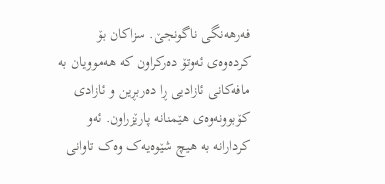فەرهەنگی ناگونجێ. سزاکان بۆ کردەوەی ئەوتۆ دەرکراون کە هەموویان بە مافەکانی ئازادیی ڕا دەربڕین و ئازادی کۆبوونەوەی هێمنانە پارێزراون. ئەو کردارانە بە هیچ شێوەیەک وەک تاوانی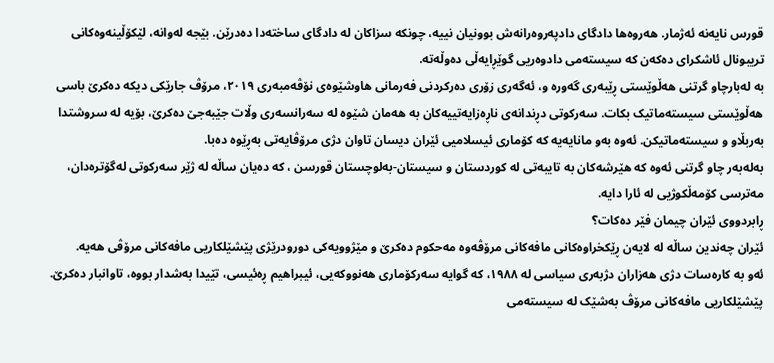قورس نایەنە ئەژمار. هەروەها دادگای دادپەروەرانەش بوونیان نییە، چونکە سزاکان لە دادگای ساختەدا دەدرێن. بێجە لەوانە، لێکۆڵینەوەکانی تریبونال ئاشکرای دەکەن کە سیستەمی دادوەریی گوێڕایەڵی دەوڵەتە.
بە لەبارچاو گرتنی هەڵوێستی ڕێبەری گەورە و، ئەگەری زۆری دەرکردنی فەرمانی هاوشێوەی نۆڤەمبەری ٢٠١٩، مرۆڤ جارێکی دیکە دەکرێ باسی هەڵوێستی سیستەماتیک بکات. سەرکوتی دڕندانەی ناڕەزایەتییەکان بە هەمان شێوە لە سەرانسەری وڵات جێبەجێ دەکرێ، بۆیە لە سروشتدا بەربڵاو و سیستەماتیکن. ئەوە بەو مانایەیە کە کۆماری ئیسلامیی ئێران دیسان تاوان دژی مرۆڤایەتی بەڕێوە دەبا.
بەلەبەر چاو گرتنی ئەوە کە هێرشەکان بە تایبەتی لە کوردستان و سیستان-بەلوچستان قورسن ، کە دەیان ساڵە لە ژێر سەرکوتی لەگۆترەدان، مەترسی کۆمەڵکوژیی لە ئارا دایە.
ڕابردووی ئێران چیمان فێر دەکات؟
ئێران چەندین ساڵە لە لایەن ڕێکخراوەکانی مافەکانی مرۆڤەوە مەحکوم دەکرێ و مێژوویەکی دورودرێژی پێشێلکاریی مافەکانی مرۆڤی هەیە.
ئەو بە کارەسات دژی هەزاران دژبەری سیاسی لە ١٩٨٨، کە گوایە سەرکۆماری هەنووکەیی، ئیبراهیم ڕەئیسی، تێیدا بەشدار بووە، تاوانبار دەکرێ. پێشێلکاریی مافەکانی مرۆڤ بەشێک لە سیستەمی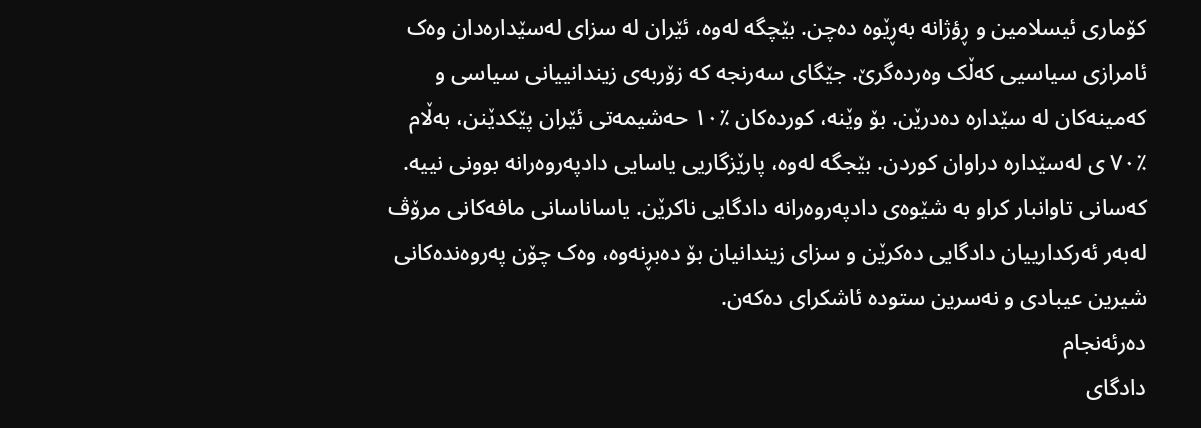کۆماری ئیسلامین و ڕؤژانە بەڕێوە دەچن. بێچگە لەوە، ئێران لە سزای لەسێدارەدان وەک ئامرازی سیاسیی کەڵک وەردەگرێ. جێگای سەرنجە کە زۆربەی زیندانییانی سیاسی و کەمینەکان لە سێدارە دەدرێن. بۆ وێنە، کوردەکان ٪١٠ حەشیمەتی ئێران پێکدێنن، بەڵام ٪٧٠ ی لەسێدارە دراوان کوردن. بێجگە لەوە، پارێزگاریی یاسایی دادپەروەرانە بوونی نییە. کەسانی تاوانبار کراو بە شێوەی دادپەروەرانە دادگایی ناکرێن. یاساناسانی مافەکانی مرۆڤ لەبەر ئەرکدارییان دادگایی دەکرێن و سزای زیندانیان بۆ دەبڕنەوە، وەک چۆن پەروەندەکانی شیرین عیبادی و نەسرین ستودە ئاشکرای دەکەن.
دەرئەنجام
دادگای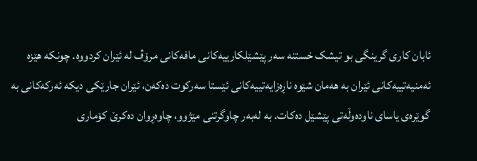ئابان کاری گرینگی بو تیشک خستنە سەر پێشێلکارییەکانی مافەکانی مرۆڤ لە ئێران کردووە. چونکە هێزە ئەمنیەتییەکانی ئێران بە هەمان شێوە ناڕەزایەتییەکانی ئێستا سەرکوت دەکەن، ئێران جارێکی دیکە ئەرکەکانی بە گوێرەی یاسای ناودەوڵەتی پێشێل دەکات. بە لەبەر چاوگرتنی مێژوو، چاوەڕوان دەکرێ کۆماری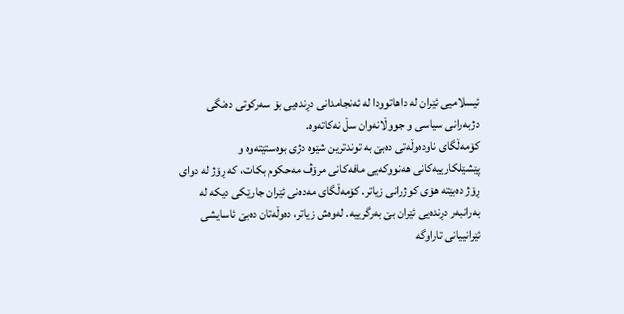ئیسلامیی ئێران لە داهاتوودا لە ئەنجامدانی دڕندەیی بۆ سەرکوتی دەنگی دژبەرانی سیاسی و جووڵانەوان سڵ نەکاتەوە.
کۆمەڵگای ناودەوڵەتی دەبێ بە توندترین شێوە دژی بوەستێتەوە و پێشێلکارییەکانی هەنووکەیی مافەکانی مرۆڤ مەحکوم بکات، کە ڕۆژ لە دوای ڕۆژ دەبێتە هۆی کوژرانی زیاتر. کۆمەڵگای مەدەنی ئێران جارێکی دیکە لە بەرانبەر دڕندەیی ئێران بێ بەرگرییە. لەوەش زیاتر، دەوڵەتان دەبێ ئاسایشی ئێرانییانی تاراوگە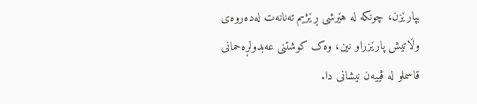بپارێزن، چونکە لە هێرشی ڕێژیم تەنانەت لەدەروەی وڵاتیش پارێزراو نین، وەک کوشتنی عەبدولڕەحمانی قاسملو لە ڤییەن نیشانی دا.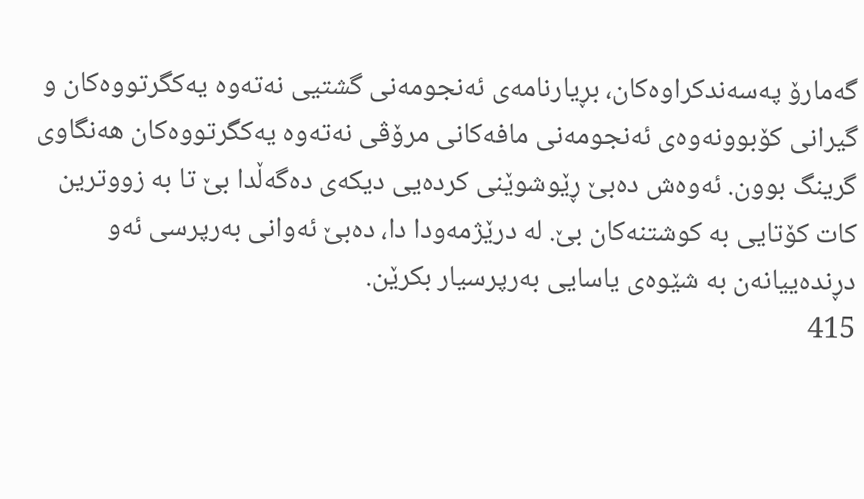گەمارۆ پەسەندکراوەکان، بڕیارنامەی ئەنجومەنی گشتیی نەتەوە یەکگرتووەکان و گیرانی کۆبوونەوەی ئەنجومەنی مافەکانی مرۆڤی نەتەوە یەکگرتووەکان هەنگاوی گرینگ بوون. ئەوەش دەبێ ڕێوشوێنی کردەیی دیکەی دەگەڵدا بێ تا بە زووترین کات کۆتایی بە کوشتنەکان بێ. لە درێژمەودا دا، دەبێ ئەوانی بەرپرسی ئەو دڕندەییانەن بە شێوەی یاسایی بەرپرسیار بکرێن.
415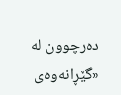دەرچوون لە «گێڕانەوەی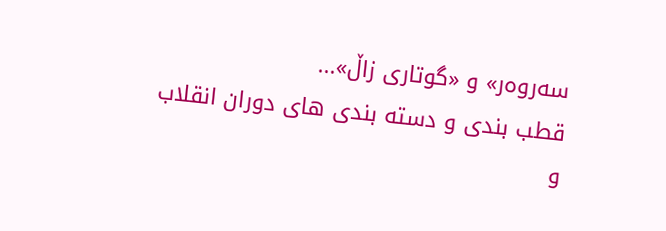سەروەر» و «گوتاری زاڵ»...
قطب بندی و دسته بندی های دوران انقلاب و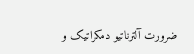ضرورت آلترناتیو دمکراتیک و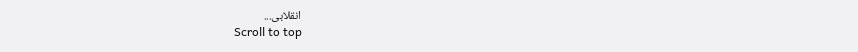انقلابی...
Scroll to top